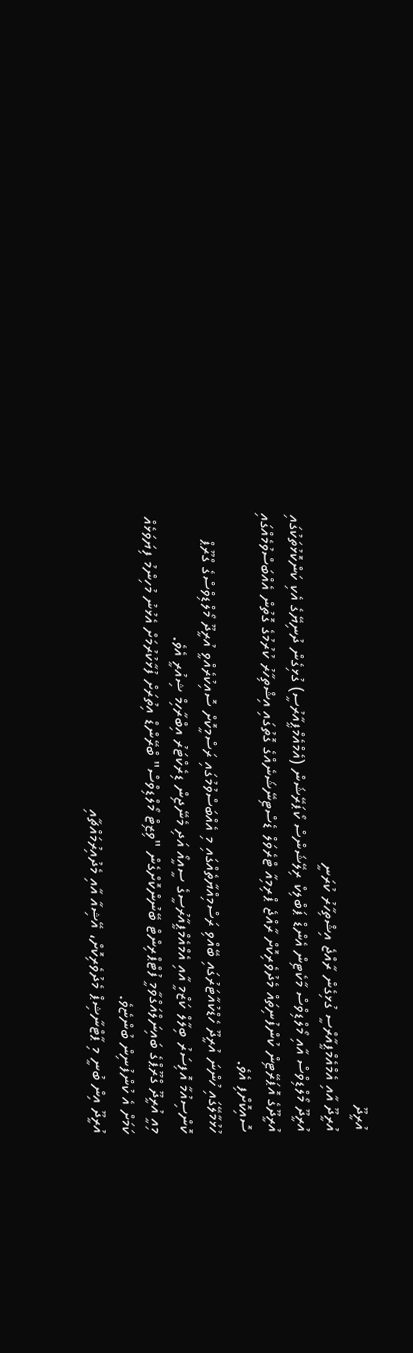އުރީދޫ
އުރީދޫ އާއި އެމްއެމްޕީއާރްސީ ގުޅިގެން ރާއްޖެ އިޝްތިހާރު ކުރަނީ
އުރީދޫ މޯލްޑިވްސް އާއި މޯލްޑިވްސް މާކެޓިން އެންޑް ޕަބްލިކް ރިލޭޝަންސް ކޯޕަރޭޝަން (އެމްއެމްޕީއާރުސީ) ގުޅިގެން ދުނިޔޭގެ އެކި ކަންކޮޅުތަކުގައި އުރީދޫގެ އޮޕަރޭޓިން ކުންފުނިތައް މެދުވެރިކޮށް ރާއްޖެ ޕްރިމިއާ ޓްރެވަލް ޑެސްޓިނޭޝަނެއްގެ ގޮތުގައި އިޝްތިހާރު ކުރުމުގެ ގޮތުން އެއްބަސްވުމެއްގައި ސޮއިކޮށްފި އެވެ.
ހުޅުމާލޭގައި ހުންނަ އުރީދޫ ހެޑްކުއާޓަރުގައި ބޭއްވި ރަސްމިއްޔާތެއްގައި މި އެއްބަސްވުމުގައި ރަސްމީކޮށް ސޮއިކުރެއްވީ އުރީދޫ މޯލްޑިވްސްގެ ގްރޫޕް ކޮންސިއުމާ އޮފިސަރު ބިލާލް ކަޒްމީ އާއި އެމްއެމްޕީއާރުސީގެ ސީއީއޯ އަދި މެނޭޖިން ޑިރެކްޓަރު އިބްރާހިމް ޝިއުރީ އެވެ.
މިއީ އުރީދޫ ގްރޫޕްގެ ބައިނަލްއަގްވާމީ ފުޓްޕްރިންޓް ބޭނުންކޮށްގެން "ވިޒިޓް މޯލްޑިވްސް" ބްރޭންޑް އިތުރަށް ފުޅާކުރުމަށް އެޅުނު މުހިންމު ފިޔަވަޅެއް ކަމަށް އެ ކުންފުނިން ބުންޏެވެ.
އުރީދޫ އިން ބުނީ މި ޕާޓްނާޝިޕް މެދުވެރިކޮށް، އޭޝިއާ އާއި މެދުއިރުމައްޗާއި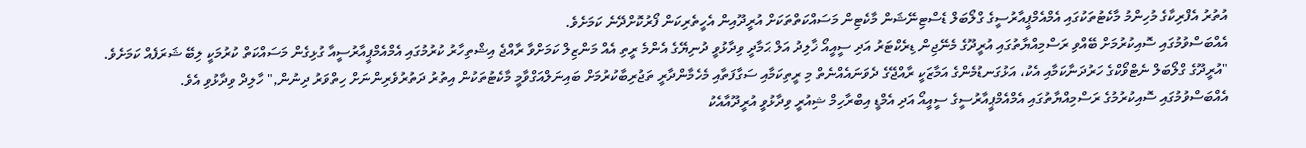އުތުރު އެފްރިކާގެ މުހިންމު މާކެޓުތަކުގައި އެމްއެމްޕީއާރުސީގެ ގްލޯބަލް ޑެސްޓިނޭޝަން މާކެޓިން މަސައްކަތްތަކަށް އުރީދޫއިން އެހީތެރިކަން ފޯރުކޮށްދޭނެ ކަމަށެވެ.
އެއްބަސްވުމުގައި ސޮއިކުރުމަށް ބޭއްވި ރަސްމިއްޔާތުގައި އުރީދޫގެ މެނޭޖިން ޑިރެކްޓަރު އަދި ސީއީއޯ ޚާލިދު އަލް ޙަމާދީ ވިދާޅުވީ ދުނިޔޭގެ އެންމެ ރީތި އެއް މަންޒިލް ކަމަށްވާ ރާއްޖެ އިޝްތިހާރު ކުރުމުގައި އެމްއެމްޕީއާރުސީއާ ގުޅިގެން މަސައްކަތް ކުރުމަކީ ލިބޭ ޝަރަފެއް ކަމަށެވެ.
"އުރީދޫގެ ގްލޯބަލް ނެޓްވޯކްގެ ހަރުދަނާކަމާއި އެކު، އަޅުގަނޑުމެންގެ އަމާޒަކީ ރާއްޖޭގެ ދެވަނައެއްނެތް މި ރީތިކަމާއި ސަގާފަތާއި މެހެމާންދާރީ ތަޖުރިބާކުރުމަށް ބައިނަލްއަގްވާމީ މާކެޓުތަކުން އިތުރު ދަތުރުވެރިންނަށް ހިތްވަރު ދިނުން," ހާލިދް ވިދާޅުވި އެވެ.
އެއްބަސްވުމުގައި ސޮއިކުރުމުގެ ރަސްމިއްޔާތުގައި އެމްއެމްޕީއާރުސީގެ ސީއީއޯ އަދި އެމްޑީ އިބްރާހިމް ޝިއުރީ ވިދާޅުވީ އުރީދޫއާއެކު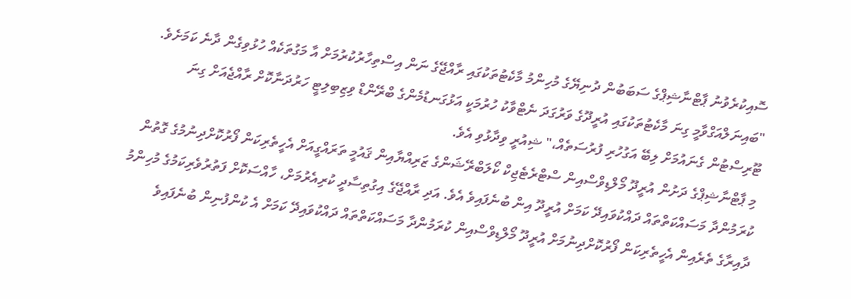ސޮއިކުރެވުނު ޕާޓްނާޝިޕްގެ ސަބަބުން ދުނިޔޭގެ މުހިންމު މާކެޓުތަކުގައި ރާއްޖޭގެ ނަން އިސްތިހާރުކުރުމަށް އާ މަގުތަކެއް ހުޅުވިގެން ދާނެ ކަމަށެވެ.
"ބައިނަލްއަގްވާމީ ގިނަ މާކެޓުތަކުގައި އުރީދޫގެ ވަރުގަދަ ނެޓްވާކު ހުރުމަކީ އަޅުގަނޑުމެންގެ ބްރޭންޑް ވިޒިބިލިޓީ ހަރުދަނާކޮށް ރާއްޖެއަށް ގިނަ ޓޫރިސްޓުން ގެނައުމަށް ލިބޭ އަގުހުރި ފުރުސަތެއް،" ޝިއުރީ ވިދާޅުވި އެވެ.
މި ޕާޓްނާޝިޕްގެ ދަށުން އުރީދޫ މޯލްޑިވްސްއިން ސްޓްރެޓެޖިކް ކޯލަބްރޭޝަންގެ ޒަރިއްޔާއިން ޤައުމީ ތަރައްގީއަށް އެހީތެރިކަން ފޯރުކޮށްދިނުމުގެ ގޮތުން ކުރަމުންދާ މަސައްކަތްތައް ދައްކުވައިދޭ ކަމަށް އުރީދޫ އިން ބުނެފައިވެ އެވެ. އަދި ރާއްޖޭގެ އިގުތިސާދީ ކުރިއެރުމަށް، ހާއްސަކޮށް ފަތުރުވެރިކަމުގެ މުހިންމު ދާއިރާގެ ތެރެއިން އެހީތެރިކަން ފޯރުކޮށްދިނުމަށް އުރީދޫ މޯލްޑިވްސްއިން ކުރަމުންދާ މަސައްކަތްތައް ދައްކުވައިދޭ ކަމަށް އެ ކުންފުނިން ބުނެފައިވެ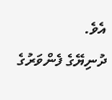އެވެ.
ދުނިޔޭގެ ފެންވަރުގެ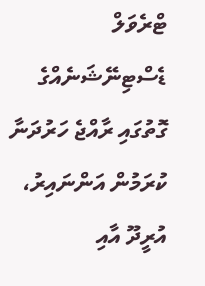ޓްރެވަލް ޑެސްޓިނޭޝަނެއްގެ ގޮތުގައި ރާއްޖެ ހަރުދަނާ ކުރަމުން އަންނައިރު، އުރީދޫ އާއި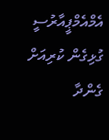އެމްއެމްޕީއާރުސީ ގުޅިގެން ކުރިއަށް ގެންދާ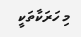މި ހަރަކާތަކީ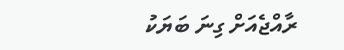ރާއްޖެއަށް ގިނަ ބަޔަކު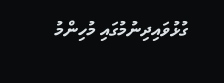ގުޅުވައިދިނުމުގައި މުހިންމު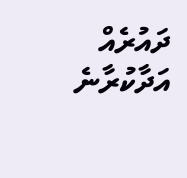ދައުރެއް އަދާކުރާނެ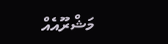މަޝްރޫއެއް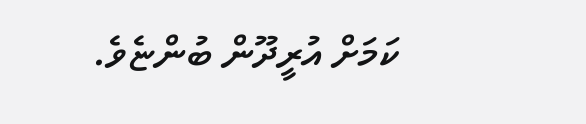ކަމަށް އުރީދޫން ބުންޏެވެ.